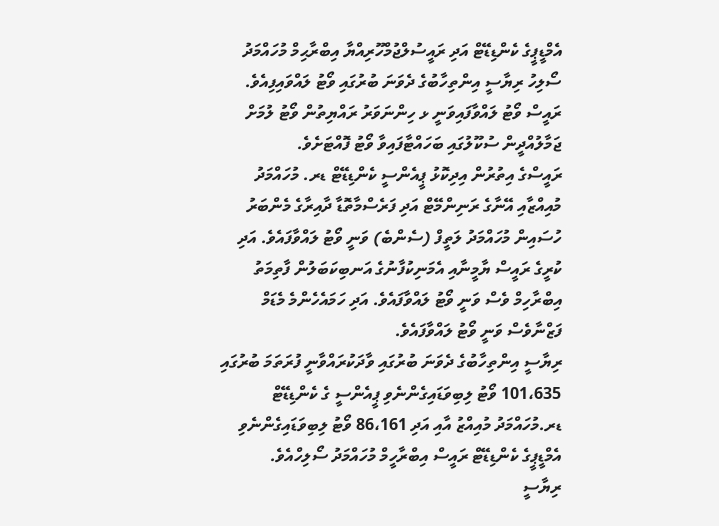އެމްޑީޕީގެ ކެންޑިޑޭޓް އަދި ރައީސުލްޖުމްހޫރިއްޔާ އިބްރާޙިމް މުހައްމަދު ސޯލިހު ރިޔާސީ އިންތިހާބުގެ ދެވަނަ ބުރުގައި ވޯޓު ލައްވައިފިއެވެ.
ރައީސް ވޯޓު ލައްވާފައިވަނީ ޅ ހިންނަވަރު ރައްޔިތުން ވޯޓު ލުމަށް ޖަމާލުއްދީން ސުކޫލުގައި ބަހައްޓާފައިވާ ވޯޓު ފޮއްޓަށެވެ.
ރައީސްގެ އިތުރުން އިދިކޮޅު ޕީއެންސީ ކެންޑިޑޭޓް ޑރ. މުހައްމަދު މުއިއްޒާއި އޭނާގެ ރަނިންމޭޓް އަދި ފަރެސްމާތޮޑާ ދާއިރާގެ މެންބަރު ހުސައިން މުހައްމަދު ލަތީފް (ސެންބެ) ވަނީ ވޯޓު ލައްވާފައެވެ. އަދި ކުރީގެ ރައީސް ޔާމީނާއި އެމަނިކުފާނުގެ އަނބިކަބަލުން ފާތިމަތު އިބްރާހިމް ވެސް ވަނީ ވޯޓު ލައްވާފައެވެ. އަދި ހަމައެހެންމެ މެޑަމް ފަޒްނާވެސް ވަނީ ވޯޓު ލައްވާފައެވެ.
ރިޔާސީ އިންތިހާބުގެ ދެވަނަ ބުރުގައި ވާދަކުރައްވާނީ ފުރަތަމަ ބުރުގައި 101،635 ވޯޓު ލިބިވަޑައިގެންނެވި ޕީއެންސީ ގެ ކެންޑިޑޭޓް ޑރ.މުހައްމަދު މުއިއްޒު އާއި އަދި 86،161 ވޯޓު ލިބިވަޑައިގެންނެވި އެމްޑީޕީގެ ކެންޑިޑޭޓް ރައީސް އިބްރާހީމް މުހައްމަދު ސޯލިހްއެވެ.
ރިޔާސީ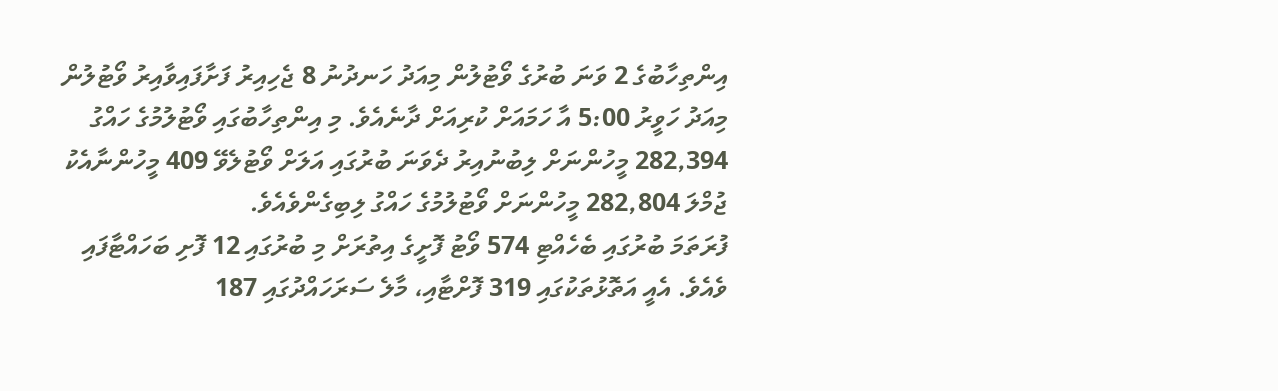އިންތިހާބުގެ 2 ވަނަ ބުރުގެ ވޯޓުލުން މިއަދު ހަނދުނު 8 ޖެހިއިރު ފަށާފައިވާއިރު ވޯޓުލުން މިއަދު ހަވީރު 5:00 އާ ހަމައަށް ކުރިއަށް ދާނެއެވެ. މި އިންތިހާބުގައި ވޯޓުލުމުގެ ހައްގު 282,394 މީހުންނަށް ލިބުނުއިރު ދެވަނަ ބުރުގައި އަލަށް ވޯޓުލެވޭ 409 މީހުންނާއެކު ޖުމްލަ 282,804 މީހުންނަށް ވޯޓުލުމުގެ ހައްގު ލިބިގެންވެއެވެ.
ފުރަތަމަ ބުރުގައި ބެހެއްޓި 574 ވޯޓު ފޮށީގެ އިތުރަށް މި ބުރުގައި 12 ފޮށި ބަހައްޓާފައި ވެއެވެ. އެއީ އަތޮޅުތަކުގައި 319 ފޮށްޓާއި، މާލެ ސަރަހައްދުގައި 187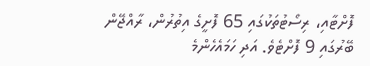ފޮށްޓާއި، ރިސޯޓުތަކުގައި 65 ފޮށީގެ އިތުރުން، ރާއްޖޭން ބޭރުގައި 9 ފޮށްޓެވެ. އަދި ހަމައެހެންމެ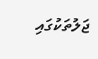ޖަލުތަކުގައި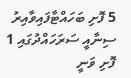5 ފޮށި ބަހައްޓާފައިވާއިރު ސިނާއީ ސަރަހައްދުގައި 1 ފޮށި ވަނީ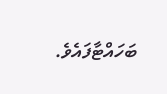ބަހައްޓާފައެވެ.